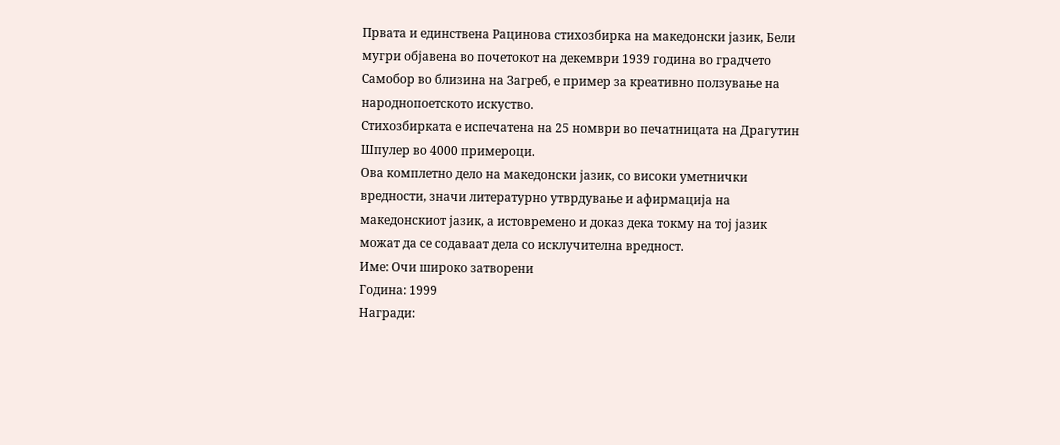Првата и единствена Рацинова стихозбирка на македонски јазик, Бели мугри објавена во почетокот на декември 1939 година во градчето Самобор во близина на Загреб, е пример за креативно ползување на народнопоетското искуство.
Стихозбирката е испечатена на 25 номври во печатницата на Драгутин Шпулер во 4000 примероци.
Ова комплетно дело на македонски јазик, со високи уметнички вредности, значи литературно утврдување и афирмација на македонскиот јазик, а истовремено и доказ дека токму на тој јазик можат да се содаваат дела со исклучителна вредност.
Име: Очи широко затворени
Година: 1999
Награди: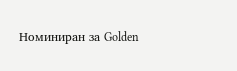Номиниран за Golden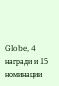Globe, 4 награди и 15 номинации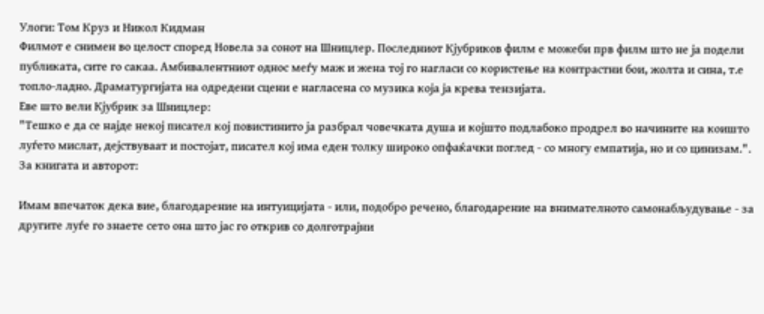Улоги: Том Круз и Никол Кидман
Филмот е снимен во целост според Новела за сонот на Шницлер. Последниот Кјубриков филм е можеби прв филм што не ја подели публиката, сите го сакаа. Амбивалентниот однос меѓу маж и жена тој го нагласи со користење на контрастни бои, жолта и сина, т.е топло-ладно. Драматургијата на одредени сцени е нагласена со музика која ја крева тензијата.
Еве што вели Кјубрик за Шницлер:
"Тешко е да се најде некој писател кој повистинито ја разбрал човечката душа и којшто подлабоко продрел во начините на коишто луѓето мислат, дејствуваат и постојат, писател кој има еден толку широко опфаќачки поглед - со многу емпатија, но и со цинизам.".
За книгата и авторот:

Имам впечаток дека вие, благодарение на интуицијата - или, подобро речено, благодарение на внимателното самонабљудување - за другите луѓе го знаете сето она што јас го открив со долготрајни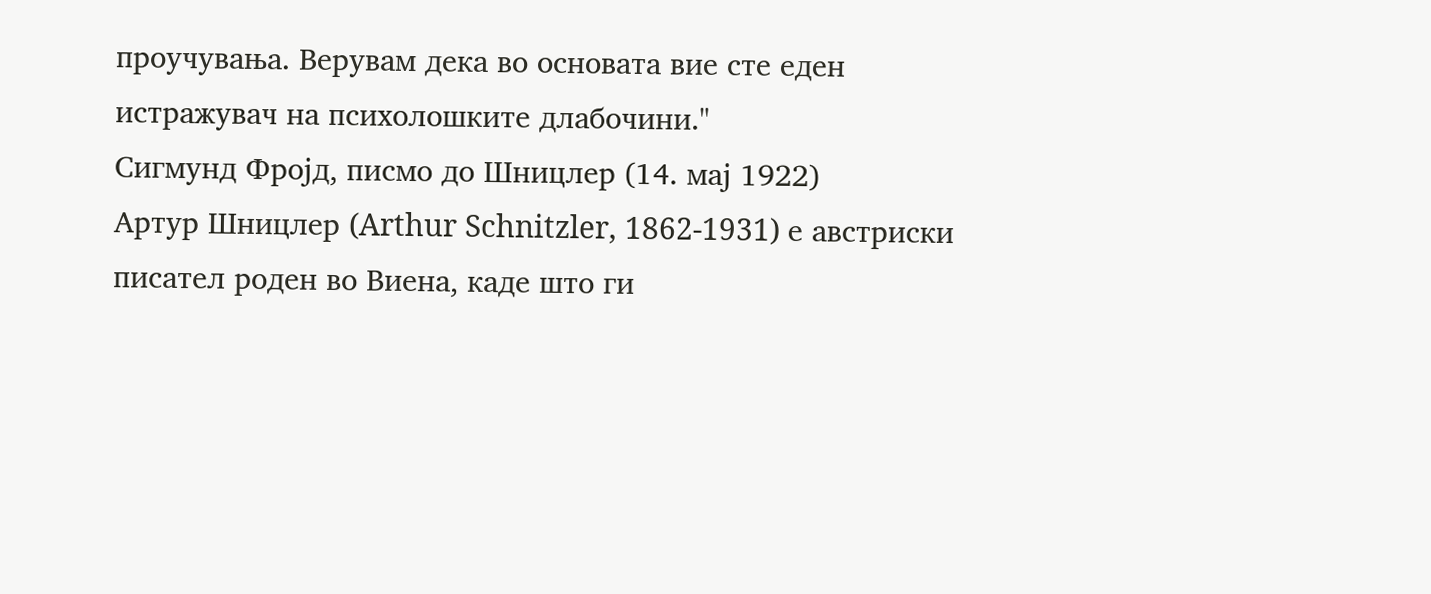проучувања. Верувам дека во основата вие сте еден истражувач на психолошките длабочини."
Сигмунд Фројд, писмо до Шницлер (14. мај 1922)
Артур Шницлер (Arthur Schnitzler, 1862-1931) е австриски писател роден во Виена, каде што ги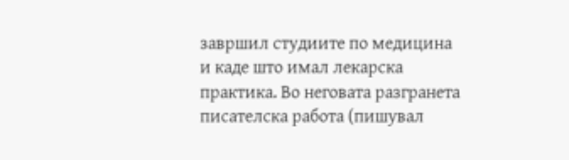завршил студиите по медицина и каде што имал лекарска практика. Во неговата разгранета писателска работа (пишувал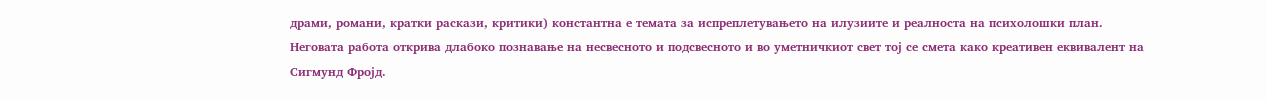драми, романи, кратки раскази, критики) константна е темата за испреплетувањето на илузиите и реалноста на психолошки план.
Неговата работа открива длабоко познавање на несвесното и подсвесното и во уметничкиот свет тој се смета како креативен еквивалент на Сигмунд Фројд.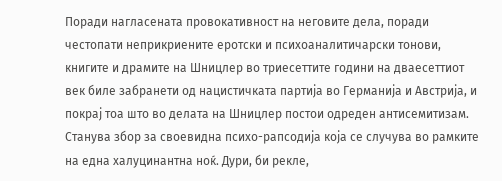Поради нагласената провокативност на неговите дела, поради честопати неприкриените еротски и психоаналитичарски тонови, книгите и драмите на Шницлер во триесеттите години на дваесеттиот век биле забранети од нацистичката партија во Германија и Австрија, и покрај тоа што во делата на Шницлер постои одреден антисемитизам.
Станува збор за своевидна психо-рапсодија која се случува во рамките на една халуцинантна ноќ. Дури, би рекле,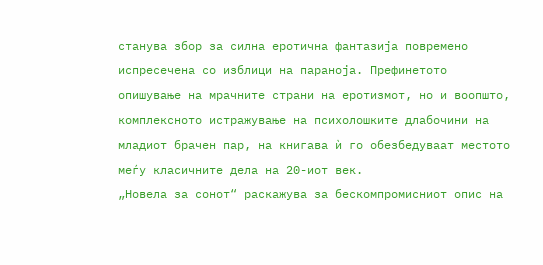станува збор за силна еротична фантазија повремено испресечена со изблици на параноја. Префинетото опишување на мрачните страни на еротизмот, но и воопшто, комплексното истражување на психолошките длабочини на младиот брачен пар, на книгава ѝ го обезбедуваат местото меѓу класичните дела на 20-иот век.
„Новела за сонот“ раскажува за бескомпромисниот опис на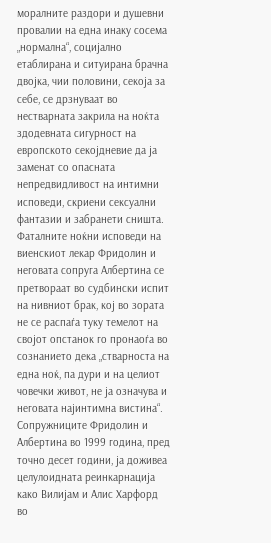моралните раздори и душевни провалии на една инаку сосема „нормална“, социјално етаблирана и ситуирана брачна двојка, чии половини, секоја за себе, се дрзнуваат во нестварната закрила на ноќта здодевната сигурност на европското секојдневие да ја заменат со опасната непредвидливост на интимни исповеди, скриени сексуални фантазии и забранети сништа.
Фаталните ноќни исповеди на виенскиот лекар Фридолин и неговата сопруга Албертина се претвораат во судбински испит на нивниот брак, кој во зората не се распаѓа туку темелот на својот опстанок го пронаоѓа во сознанието дека „стварноста на една ноќ, па дури и на целиот човечки живот, не ја означува и неговата најинтимна вистина“. Сопружниците Фридолин и Албертина во 1999 година, пред точно десет години, ја доживеа целулоидната реинкарнација како Вилијам и Алис Харфорд во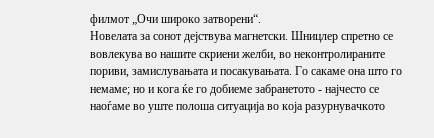филмот „Очи широко затворени“.
Новелата за сонот дејствува магнетски. Шницлер спретно се вовлекува во нашите скриени желби, во неконтролираните пориви, замислувањата и посакувањата. Го сакаме она што го немаме; но и кога ќе го добиеме забранетото - најчесто се наоѓаме во уште полоша ситуација во која разурнувачкото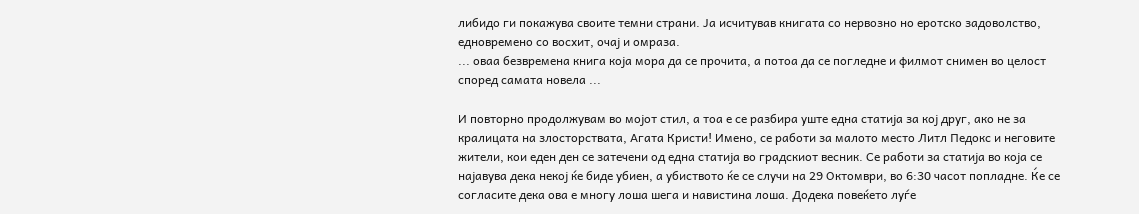либидо ги покажува своите темни страни. Ја исчитував книгата со нервозно но еротско задоволство, едновремено со восхит, очај и омраза.
... оваа безвремена книга која мора да се прочита, а потоа да се погледне и филмот снимен во целост според самата новела ...

И повторно продолжувам во мојот стил, а тоа е се разбира уште една статија за кој друг, ако не за кралицата на злосторствата, Агата Кристи! Имено, се работи за малото место Литл Педокс и неговите жители, кои еден ден се затечени од една статија во градскиот весник. Се работи за статија во која се најавува дека некој ќе биде убиен, а убиството ќе се случи на 29 Октомври, во 6:30 часот попладне. Ќе се согласите дека ова е многу лоша шега и навистина лоша. Додека повеќето луѓе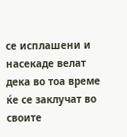се исплашени и насекаде велат дека во тоа време ќе се заклучат во своите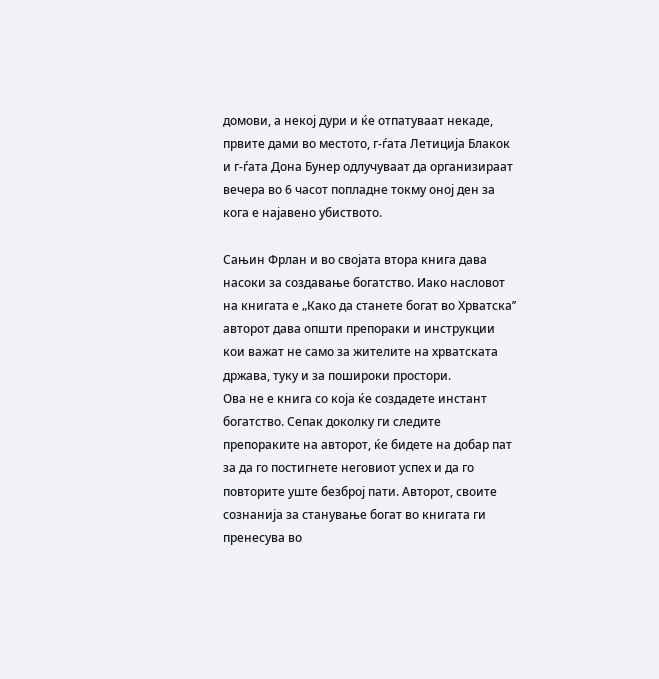домови, а некој дури и ќе отпатуваат некаде, првите дами во местото, г-ѓата Летиција Блакок и г-ѓата Дона Бунер одлучуваат да организираат вечера во 6 часот попладне токму оној ден за кога е најавено убиството.

Сањин Фрлан и во својата втора книга дава насоки за создавање богатство. Иако насловот на книгата е „Како да станете богат во Хрватска’’ авторот дава општи препораки и инструкции кои важат не само за жителите на хрватската држава, туку и за пошироки простори.
Ова не е книга со која ќе создадете инстант богатство. Сепак доколку ги следите препораките на авторот, ќе бидете на добар пат за да го постигнете неговиот успех и да го повторите уште безброј пати. Авторот, своите сознанија за станување богат во книгата ги пренесува во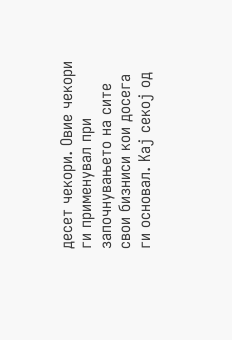десет чекори. Овие чекори ги применувал при започнувањето на сите свои бизниси кои досега ги основал. Кај секој од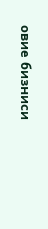овие бизниси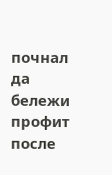почнал да бележи профит после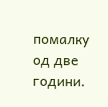помалку од две години.